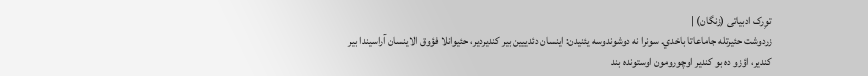توِرک ادبیاتی (زنگان) |
زردوشت حئيرتله جاماعاتا باخدي. سونرا نه دوشوندوسه يئنيدن: اينسان دئدييين بير کنديردير، حئيوانلا فؤوق الاينسان آراسيندا بير کندير، اؤزو ده بو کندير اوچورومون اوستونده بند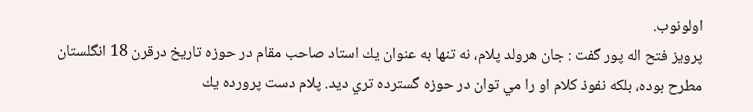اولونوب.
پرويز فتح اله پور گفت : جان هرولد پلام، نه تنها به عنوان يك استاد صاحب مقام در حوزه تاريخ درقرن 18 انگلستان مطرح بوده، بلكه نفوذ كلام او را مي توان در حوزه گسترده تري ديد. پلام دست پرورده يك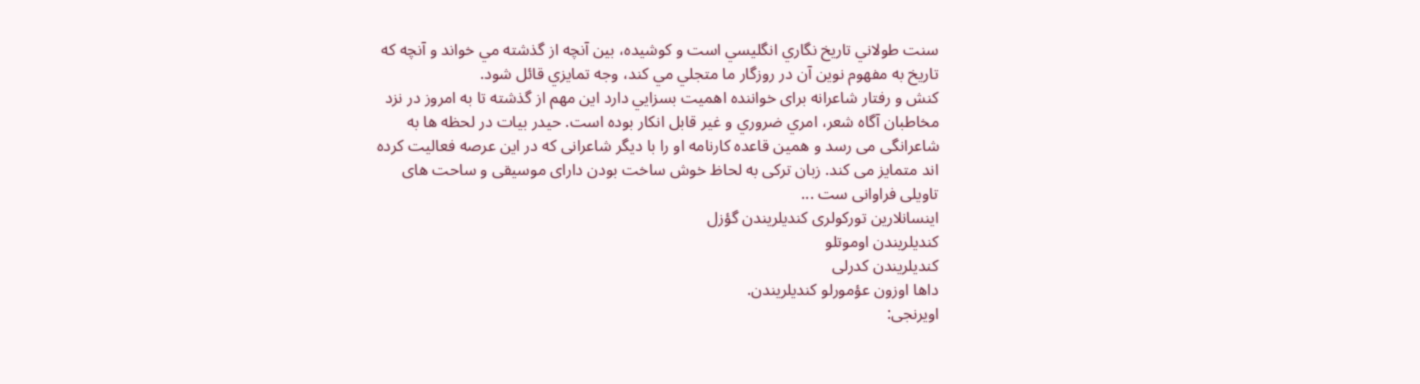سنت طولاني تاريخ نگاري انگليسي است و كوشيده، بين آنچه از گذشته مي خواند و آنچه كه تاريخ به مفهوم نوين آن در روزگار ما متجلي مي كند، وجه تمايزي قائل شود.
کنش و رفتار شاعرانه برای خواننده اهميت بسزايي دارد اين مهم از گذشته تا به امروز در نزد مخاطبان آگاه شعر، امري ضروري و غير قابل انكار بوده است. حیدر بیات در لحظه ها به شاعرانگی می رسد و همین قاعده كارنامه او را با دیگر شاعرانی که در این عرصه فعالیت کرده اند متمایز می کند. زبان ترکی به لحاظ خوش ساخت بودن دارای موسیقی و ساحت های تاویلی فراوانی ست ...
اینسانلارین تورکولری کندیلریندن گؤزل
کندیلریندن اوموتلو
کندیلریندن کدرلی
داها اوزون عؤمورلو کندیلریندن.
اویرنجی: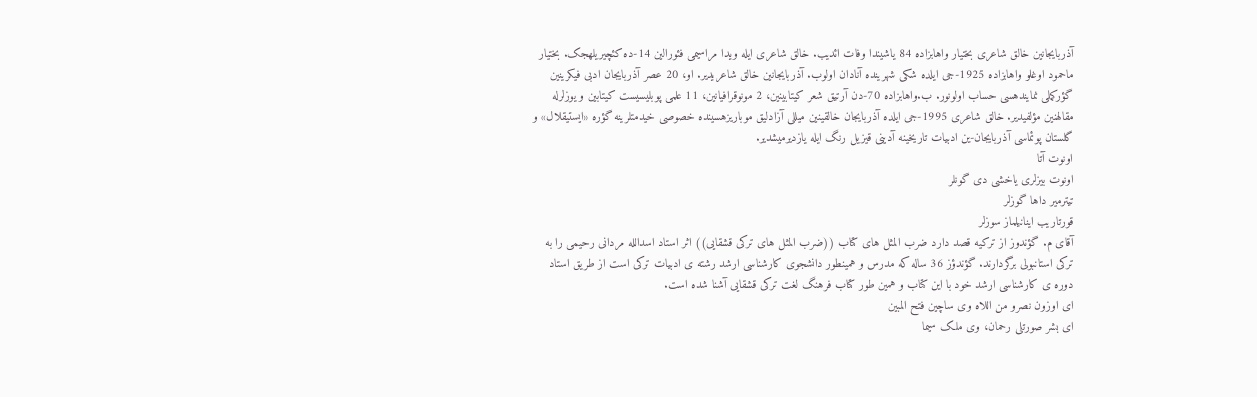آذربایجانین خالق شاعری بختیار واهابزاده 84 یاشیندا وفات ائدیب. خالق شاعری ایله ویدا مراسیمی فئورالین 14-ده کئچیریلهجک. بختیار ماحمود اوغلو واهابزاده 1925-جی ایلده شکی شهرینده آنادان اولوب. آذربایجانین خالق شاعریدیر. او، 20 عصر آذربایجان ادبی فیکرینین گؤرکملی نمایندهسی حساب اولونور. ب.واهابزاده 70-دن آرتیق شعر کیتابینین، 2 مونوقرافیانین، 11 علمی پوبلیسیست کیتابین و یوزلرله مقالهنین مؤلفیدیر. خالق شاعری 1995-جی ایلده آذربایجان خالقینین میللی آزادلیق موباریزهسینده خصوصی خیدمتلرینه گؤره «ایستیقلال» و گلستان پوئماسی آذربایجان-ین ادبیات تاریخینه آدینی قیزیل رنگ ایله یازدیرمیشدیر.
اونوت آتا
اونوت بیزلری یاخشی دی گونلر
تیترمیر داها گوزلر
قورتاریب اینانیلماز سوزلر
آقای م. گؤندوز از ترکیه قصد دارد ضرب المثل های کتاب ((ضرب المثل های ترکی قشقایی)) اثر استاد اسدالله مردانی رحیمی را به ترکی استانبولی برگردارند. گؤندؤز 36 ساله که مدرس و همینطور دانشجوی کارشناسی ارشد رشته ی ادبیات ترکی است از طریق استاد دوره ی کارشناسی ارشد خود با این کتاب و همین طور کتاب فرهنگ لغت ترکی قشقایی آشنا شده است.
ای اوزون نصرو من اللاه وی ساچین فتح المبین
ای بشر صورتلی رحمان، وی ملک سیما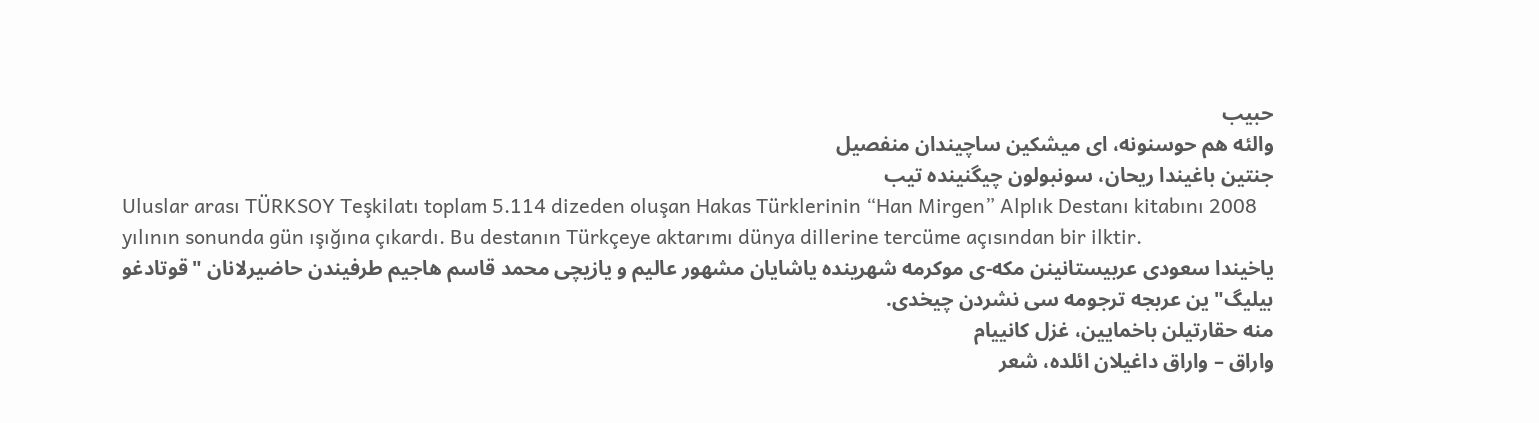حبیب
والئه هم حوسنونه، ای میشکین ساچیندان منفصیل
جنتین باغیندا ریحان، سونبولون چیگنینده تیب
Uluslar arası TÜRKSOY Teşkilatı toplam 5.114 dizeden oluşan Hakas Türklerinin “Han Mirgen” Alplık Destanı kitabını 2008 yılının sonunda gün ışığına çıkardı. Bu destanın Türkçeye aktarımı dünya dillerine tercüme açısından bir ilktir.
یاخیندا سعودی عربیستانینن مکه-ی موکرمه شهرینده یاشایان مشهور عالیم و یازیچی محمد قاسم هاجیم طرفیندن حاضیرلانان "قوتادغو بیلیگ" ین عربجه ترجومه سی نشردن چیخدی.
منه حقارتیلن باخمایین، غزل کانییام
واراق – واراق داغیلان ائلده، شعر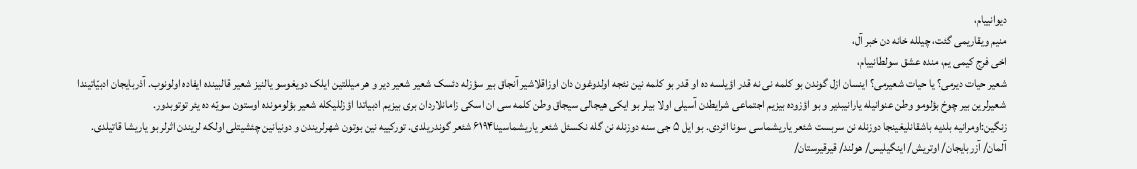دیوانییام،
منیم ویقاریمی گئت، چیلله خانه دن خبر آل،
اخی فرج کیمی یم، منده عشق سولطانییام،
شعیر حیات دیرمی؟ يا حيات شعیرمی؟ اینسان ازل گوندن بو کلمه نی نه قدر اؤیلسه ده او قدر بو کلمه نين نئجه اولدوغون دان اوزاقلاشیر آنجاق بير سؤزله دئسک شعیر شعیر دیر و هر میللتین ایلک دویغوسو یالنیز شعیر قالبینده ایفاده اولونوب. آذربایجان ادبیّاتیندا شعیرلرین بیر چوخ بؤلومو وطن عنوانیله یارانیبدیر و بو اؤزوده بیزیم اجتماعی شرایطدن آسیلی اولا بیلر بو ایکی هیجالی سیجاق وطن کلمه سی ان اسکی زامانلاردان بری بیزیم ادبیاتدا اؤزللیکله شعیر بؤلومونده اوستون سویّه ده یئر توتوبدور.
زنگین:اومرانیه بلدیه باشقانلیغینجا دوزنله نن سربست شئعر یاریشماسی سونا ائردی. بو ایل ۵ جی سنه دوزنله نن گله نکسئل شئعر یاریشماسینا۶۱۹۴ شئعر گوندریلدی. تورکییه نین بوتون شهرلریندن و دونیانین چئشیتلی اولکه لریندن اثرلر بو یاریشا قاتیلدی. آلمان/ آزربایجان/ اوتریش/ اینگیلیس/ هولند/ قیرقیرستان/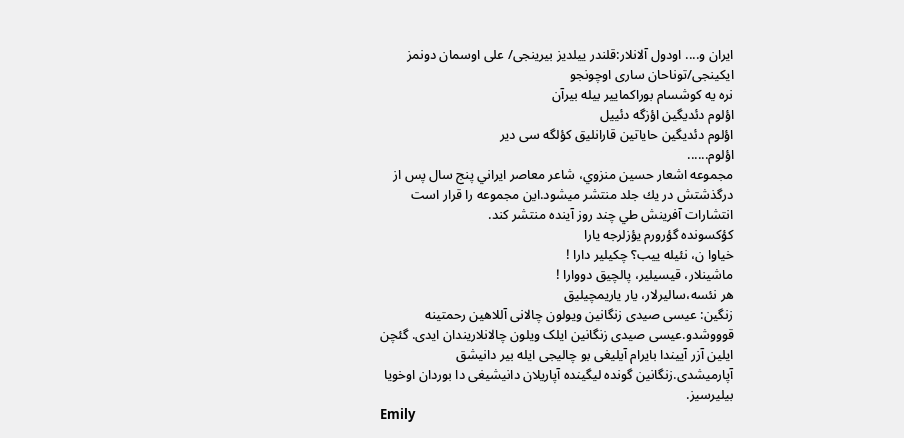ایران و.... اودول آلانلار:قلندر ییلدیز بیرینجی/ علی اوسمان دونمز ایکینجی/توناحان ساری اوچونجو
نره یه کوشسام بوراکماییر بیله بیرآن
اؤلوم دئدیگین اؤزگه دئییل
اؤلوم دئدیگین حایاتین قارانلیق کؤلگه سی دیر
اؤلوم......
مجموعه اشعار حسين منزوي، شاعر معاصر ايراني پنج سال پس از درگذشتش در يك جلد منتشر ميشود.اين مجموعه را قرار است انتشارات آفرينش طي چند روز آينده منتشر كند.
کؤکسونده گؤرورم یؤزلرجه یارا
خیاوا ن، نئیله ییب؟ چکیلیر دارا !
ماشینلار، قیسیلیر، پالچیق دووارا !
هر نئسه،سالیرلار، یار یاریمچیلیق
زنگین: عیسی صیدی زنگانین ویولون چالانی آللاهین رحمتینه قوووشدو.عیسی صیدی زنگانین ایلک ویلون چالانلاریندان ایدی. گئچن ایلین آزر آییندا بایرام آیلیغی بو چالیجی ایله بیر دانیشق آپارمیشدی.زنگانین گونده لیگینده آپاریلان دانیشیغی دا بوردان اوخویا بیلیرسیز.
Emily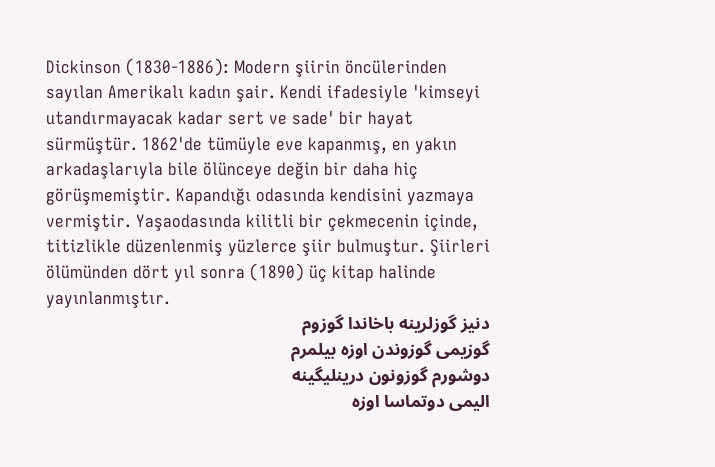Dickinson (1830-1886): Modern şiirin öncülerinden sayılan Amerikalı kadın şair. Kendi ifadesiyle 'kimseyi utandırmayacak kadar sert ve sade' bir hayat sürmüştür. 1862'de tümüyle eve kapanmış, en yakın arkadaşlarıyla bile ölünceye değin bir daha hiç görüşmemiştir. Kapandığı odasında kendisini yazmaya vermiştir. Yaşaodasında kilitli bir çekmecenin içinde, titizlikle düzenlenmiş yüzlerce şiir bulmuştur. Şiirleri ölümünden dört yıl sonra (1890) üç kitap halinde yayınlanmıştır.
دنیز گوزلرینه باخاندا گوزوم
گوزیمی گوزوندن اوزه بیلمرم
دوشورم گوزونون درینلیگینه
الیمی دوتماسا اوزه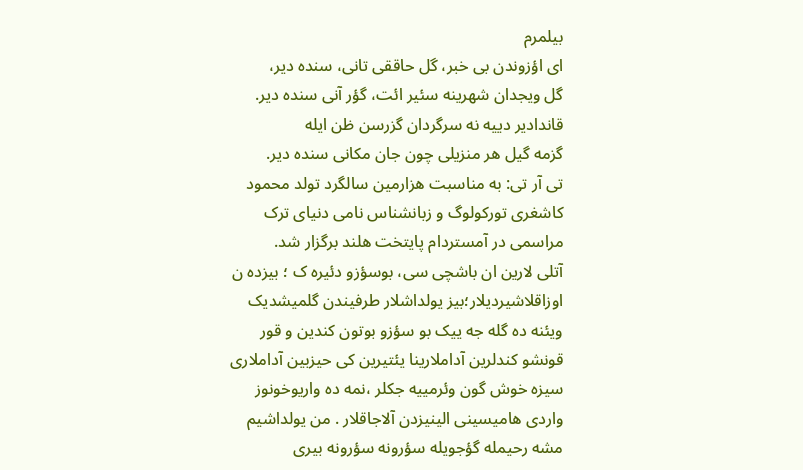بیلمرم
ای اؤزوندن بی خبر، گل حاققی تانی، سنده دیر،
گل ویجدان شهرینه سئیر ائت، گؤر آنی سنده دیر.
قاندادیر دییه نه سرگردان گزرسن ظن ایله
گزمه گیل هر منزیلی چون جان مکانی سنده دیر.
تی آر تی: به مناسبت هزارمین سالگرد تولد محمود کاشغری تورکولوگ و زبانشناس نامی دنیای ترک مراسمی در آمستردام پایتخت هلند برگزار شد.
آتلی لارین ان باشچی سی، بوسؤزو دئیره ک ؛ بیزده ن اوزاقلاشیردیلار؛بیز یولداشلار طرفیندن گلمیشدیک ویئنه ده گله جه ییک بو سؤزو بوتون کندین و قور قونشو کندلرین آداملارینا یئتیرین کی حیزبین آداملاری سیزه خوش گون وئرمییه جکلر ،نمه ده واریوخونوز واردی هامیسینی الینیزدن آلاجاقلار . من یولداشیم مشه رحیمله گؤجویله سؤرونه سؤرونه بیری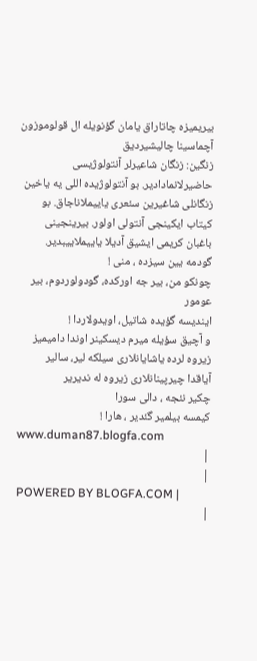بیریمیزه چاتاراق یامان گؤنویله ال قولوموزون آچماسینا چالیشیردیق
زنگین: زنگان شاعیرلر آنتولوژیسی حاضیرلانمادادیر. بو آنتولوژیده اللی یه یاخین زنگانلی شاغیرین سئعری یاییملاناجاق. بو کیتاب ایکینجی آنتولی اولور. بیرینجینی باغبان کریمی ایشیق آدیلا یاییملاییبدیر.
گودمه یین سیزده ، منی !
چونکو من، بیر جه اورکده، گودولوردوم، بیر عومور
ایندیسه گؤیده شاتیل، اویدولاردا !
و آچیق سؤیله میرم دیسکینر اوندا دامیمیز
زیروه لرده یاشایانلاری سیلکه لیر، سالیر
آیاقدا چیرپینانلاری زیروه له ندیریر
چکیر نئجه ، دالی سورا
کیمسه بیلمیر گئدیر ، هارا !
www.duman87.blogfa.com
|
|
POWERED BY BLOGFA.COM |
|